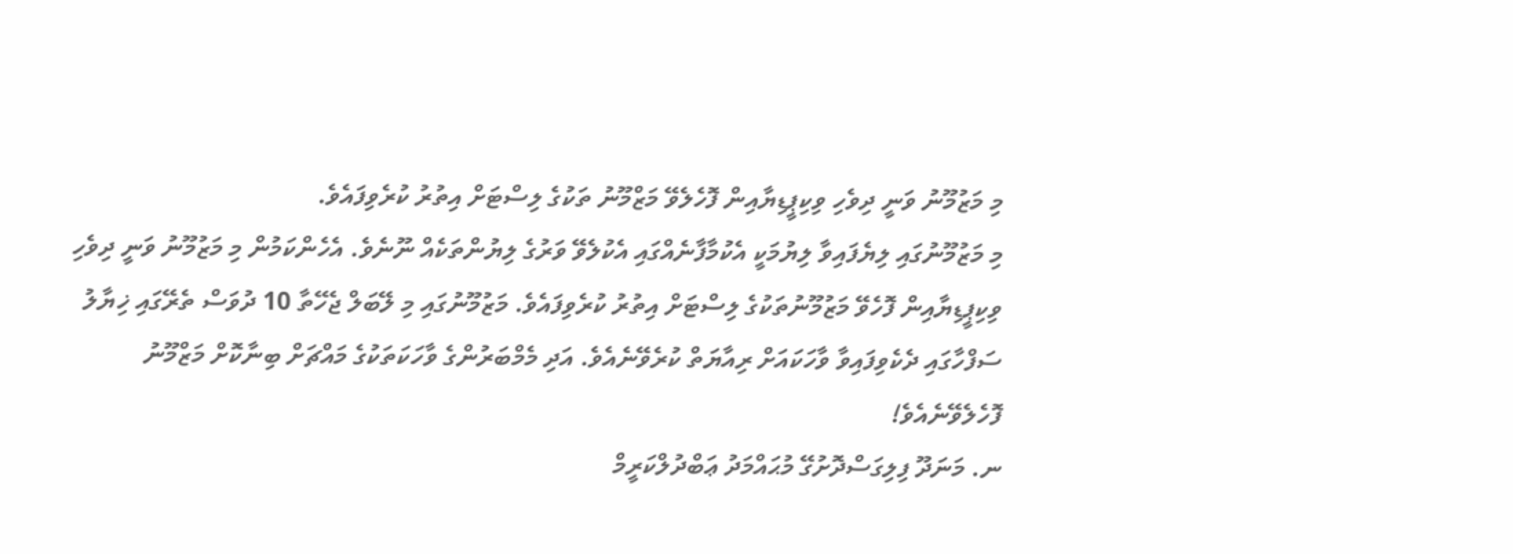މި މަޒުމޫނު ވަނީ ދިވެހި ވިކިޕީޑިޔާއިން ފޮހެލެވޭ މަޒްމޫނު ތަކުގެ ލިސްޓަށް އިތުރު ކުރެވިފައެވެ.
މި މަޒުމޫނުގައި ލިޔެފައިވާ ލިޔުމަކީ އެކުމާފާނެއްގައި އެކުލެވޭ ވަރުގެ ލިޔުންތަކެއް ނޫނެވެ. އެހެންކަމުން މި މަޒުމޫނު ވަނީ ދިވެހި ވިކިޕީޑިޔާއިން ފޮހެވޭ މަޒުމޫނުތަކުގެ ލިސްޓަށް އިތުރު ކުރެވިފައެވެ. މަޒުމޫނުގައި މި ލޭބަލް ޖެހޭތާ 10 ދުވަސް ތެރޭގައި ޚިޔާލު ސަފްހާގައި ދެކެވިފައިވާ ވާހަކައަށް ރިއާޔަތް ކުރެވޭނެއެވެ. އަދި މެމްބަރުންގެ ވާހަކަތަކުގެ މައްޗަށް ބިނާކޮށް މަޒްމޫނު ފޮހެލެވޭނެއެވެ!
ނ. މަނަދޫ ފިލިގަސްދޮށުގޭ މުޙައްމަދު ޢަބްދުލްކަރީމް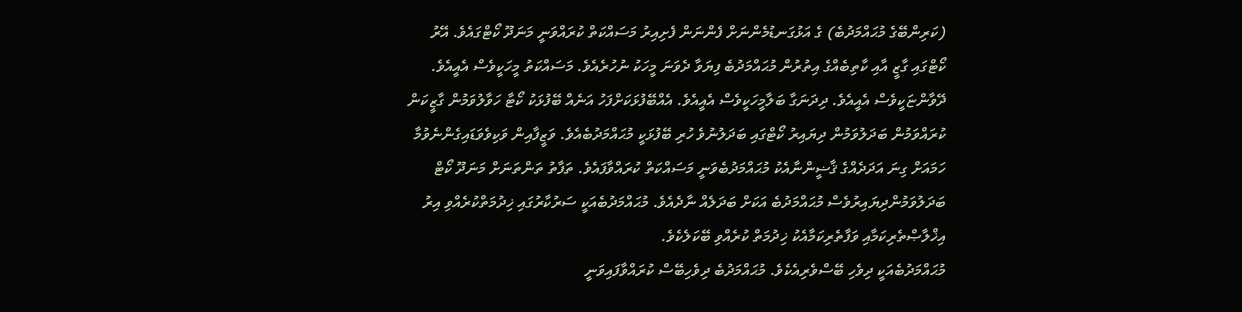(ކަރިންބޭގެ މުޙައްމަދުބެ) ގެ އަޅުގަނޑުމެންނަށް ފެންނަން ފެށިއިރު މަސައްކަތް ކުރައްވަނީ މަނަދޫ ކޯޓްގައެވެ. އޭރު ކޯޓްގައި ގާޒީ އާއި ކާތިބެއްގެ އިތުރުން މުޙައްމަދުބެ ފިޔަވާ ދެވަނަ މީހަކު ނުހުރެއެވެ. މަސައްކަތު މީހަކީވެސް އެއީއެވެ. ދޭވާންޏަކީވެސް އެއީއެވެ. ދިދަނަގާ ބަލާމީހަކީވެސް އެއީއެވެ. އެއްބޭފުޅަކަށްފަހު އަނެއް ބޭފުޅަކު ކޯޓާ ހަވާލުވަމުން ގާޒީކަން ކުރައްވަމުން ބަދަލުވަމުން ދިޔައިރު ކޯޓްގައި ބަދަލުނުވެ ހުރި ބޭފުޅަކީ މުޙައްމަދުބެއެވެ. ވަޒީފާއިން ވަކިވެވަޑައިގެންނެވުމާ ހަމައަށް ގިނަ އަދަދެއްގެ ޤާޟީންނާއެކު މުޙައްމަދުބެވަނީ މަސައްކަތް ކުރައްވާފައެވެ. ތަފާތު ތަންތަނަށް މަނަދޫ ކޯޓް ބަދަލުވަމުންދިޔައިރުވެސް މުޙައްމަދުބެ އަކަށް ބަދަލެއް ނާދެއެވެ. މުޙައްމަދުބެއަކީ ސަރުކާރުގައި ޚިދުމަތްކުރެއްވި އިރު އިޚްލާޞްތެރިކަމާއި ވަފާތެރިކަމާއެކު ޚިދުމަތް ކުރެއްވި ބޭކަލެކެވެ.
މުޙައްމަދުބެއަކީ ދިވެހި ބޭސްވެރިއެކެވެ. މުޙައްމަދުބެ ދިވެހިބޭސް ކުރައްވާފައިވަނީ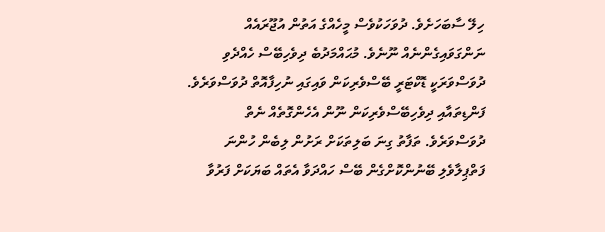ހިލޭ ސާބަހަށެވެ. ދުވަހަކުވެސް މީހެއްގެ އަތުން އުޖޫރައެއް ނަންގަވައިގެންނެއް ނޫނެވެ. މުޙައްމަދުބެ ދިވެހިބޭސް ހެއްދެވި ދުވަސްވަރަކީ ޑޮކްޓަރީ ބޭސްވެރިކަން ވައިގައި ނުހިފާއޮތް ދުވަސްވަރެވެ. ފަންޑިތައާއި ދިވެހިބޭސްވެރިކަން ނޫން އެހެންގޮތެއް ނެތް ދުވަސްވަރެވެ. ތަފާތު ގިނަ ބަލިތަކަށް ރަށުން ލިބެން ހުންނަ ފަތްޕިލާވެލި ބޭނުންކޮށްގެން ބޭސް ހައްދަވާ އެތައް ބަޔަކަށް ފަރުވާ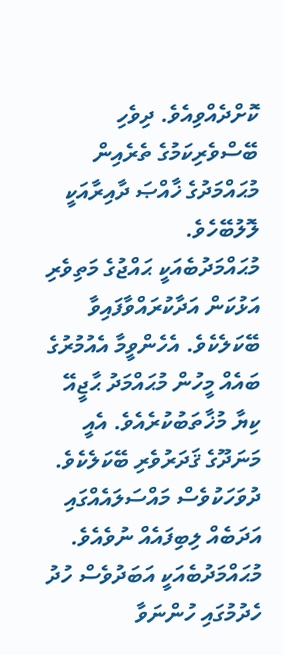ކޮށްދެއްވިއެވެ. ދިވެހި ބޭސްވެރިކަމުގެ ތެރެއިން މުޙައްމަދުގެ ޚާއްޞަ ދާއިރާއަކީ ލޮލުބޭހެވެ.
މުޙައްމަދުބެއަކީ ޙައްޖުގެ މަތިވެރި އަޅުކަން އަދާކުރައްވާފައިވާ ބޭކަލެކެވެ. އެހެންވީމާ އެއުމުރުގެ ބައެއް މީހުން މުޙައްމަދު ޙާޖީއޭ ކިޔާ މުޚާތަބުކުރެއެވެ. އެއީ މަނަދޫގެ ޤަދަރުވެރި ބޭކަލެކެވެ. ދުވަހަކުވެސް މައްސަލައެއްގައި އަދަބެއް ލިބިފައެއް ނުވެއެވެ.
މުޙައްމަދުބެއަކީ އަބަދުވެސް ހުދު ހެދުމުގައި ހުންނަވާ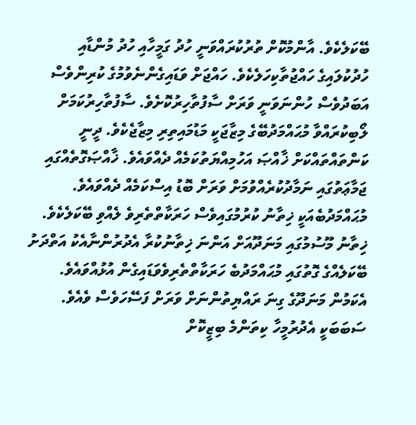ބޭކަލެކެވެ. އާންމުކޮށް ތުރުކުރައްވަނީ ހުދު ގަމީހާއި ހުދު މުންޑާއި ހުދުކުލައިގެ ހައްޖުތާކިހަލެކެވެ. ހައްޖަށް ވަޑައިގެންނެވުމުގެ ކުރިންވެސް އަބަދުވެސް ހުންނަވަނީ ވަރަށް ސާފުތާހިރުކޮށެވެ. ސާފުތާހިރުކަމަށް ލޯބިކުރައްވާ މުޙައްމަދުބޭގެ މިޒާޖަކީ މަޑުމައިތިރި މިޒާޖެކެވެ. ދީނީ ކަންތައްތައްކަށް ޚާއްޞަ އަހުމިއްޔަތުކަމެއް ދެއްވައެވެ. ޚާއްޞަގޮތެއްގައި ޖަމާޢަތުގައި ނަމާދުކުރެއްވުމަށް ވަރަށް ބޮޑު އިސްކަމެއް ދެއްވައެވެ.
މުޙައްމަދުބެއަކީ ޚިތާނު ކުރުމުގައިވެސް ހަރަކާތްތެރިވެ ލެއްވި ބޭކަލެކެވެ. ޚިތާނު މޫސުމުގައި މަނަދޫއަށް އަންނަ ޚިތާނުކުރާ އެދުރުންނާއެކު އަތްދަށު ބޭކަލެއްގެ ގޮތުގައި މުޙައްމަދުބެ ހަރަކާތްތެރިވެވަޑައިގެން އުޅުއްވައެވެ. އެކަމުން މަނަދޫގެ ގިނަ ރައްޔިތުންނަށް ވަރަށް ފަސޭހަވެސް ވެއެވެ. ސަބަބަކީ އެދުރުމީހާ ކިތަންމެ ބިޒީކޮށް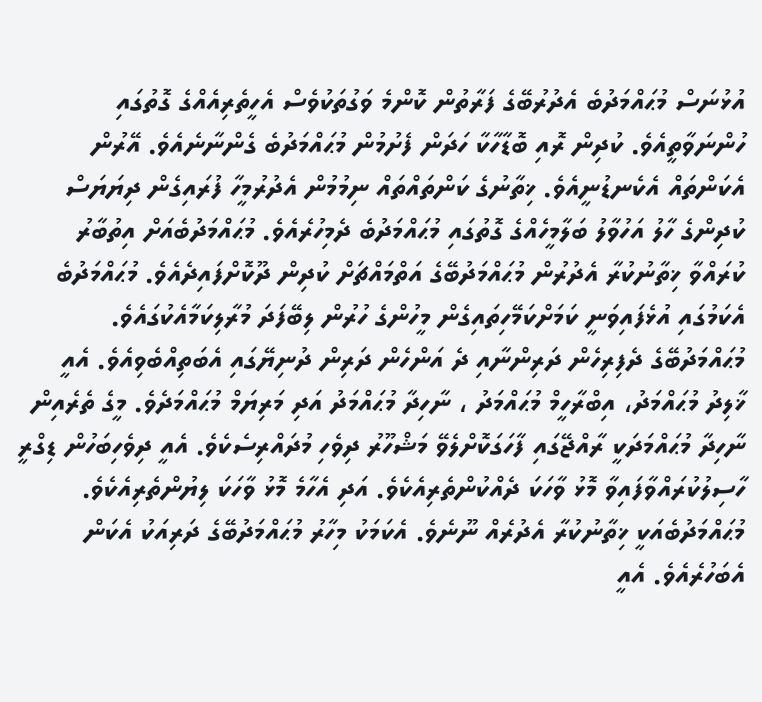އުޅުނަސް މުޙައްމަދުބެ އެދުރުބޭގެ ފަރާތުން ކޮންމެ ވަގުތަކުވެސް އެހީތެރިއެއްގެ ގޮތުގައި ހުންނަވާތީއެވެ. ކުދިން ރޮއި ބޮޑާހާކާ ހަދަން ފެށުމުން މުޙައްމަދުބެ ގެންނާނެއެވެ. އޭރުން އެކަންތައް އެކެނޑުނީއެވެ. ޚިތާނުގެ ކަންތައްތައް ނިމުމުން އެދުރުމީހާ ފުރައިގެން ދިޔަޔަސް ކުދިންގެ ހާލު އަހުވާލު ބަލާމީހެއްގެ ގޮތުގައި މުޙައްމަދުބެ ދެމިހުރެއެވެ. މުޙައްމަދުބެއަށް އިތުބާރު ކުރައްވާ ޚިތާނުކުރާ އެދުރުން މުޙައްމަދުބޭގެ އަތްމައްޗަށް ކުދިން ދޫކޮށްފައިދެއެވެ. މުޙައްމަދުބެ އެކަމުގައި އުޅެފައިވަނީ ކަމަށްކަމޭހިތައިގެން މީހުންގެ ހުރުން ލިބޭފަދަ މުރާލިކަމާއެކުގައެވެ.
މުޙައްމަދުބޭގެ ދެފިރިހެން ދަރިންނާއި ދެ އަންހެން ދަރިން ދުނިޔޭގައި އެބަތިއްބެވިއެވެ. އެއީ ޚާލިދު މުޙައްމަދު، އިބްރާހީމް މުޙައްމަދު ، ނާހިދާ މުޙައްމަދު އަދި މަރިޔަމް މުޙައްމަދެވެ. މީގެ ތެރެއިން ނާހިދާ މުޙައްމަދަކީ ރާއްޖޭގައި ފާހަގަކޮށްލެވޭ މަޝްހޫރު ދިވެހި މުދައްރިސެކެވެ. އެއީ ދިވެހިބަހުން ޑިގްރީ ހާސިލުކުރައްވާފައިވާ މޮޅު ވާހަކަ ދެއްކުންތެރިއެކެވެ. އަދި އެހާމެ މޮޅު ވާހަކަ ލިޔުންތެރިއެކެވެ. މުޙައްމަދުބެއަކީ ޚިތާނުކުރާ އެދުރެއް ނޫނެވެ. އެކަމަކު މިހާރު މުޙައްމަދުބޭގެ ދަރިއަކު އެކަން އެބަހުރެއެވެ. އެއީ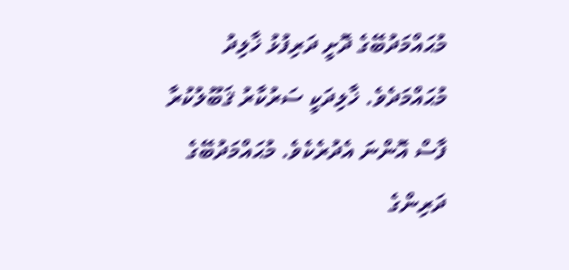މުޙައްމަދުބޭގެ ދޮށީ ދަރިފުޅު ޚާލިދު މުޙައްމަދެވެ. ޚާލިދަކީ ސަރުކާރު ޤަބޫލުކުރާ ފާސް އޮންނަ އެދުރެކެވެ. މުޙައްމަދުބޭގެ ދަރިންގެ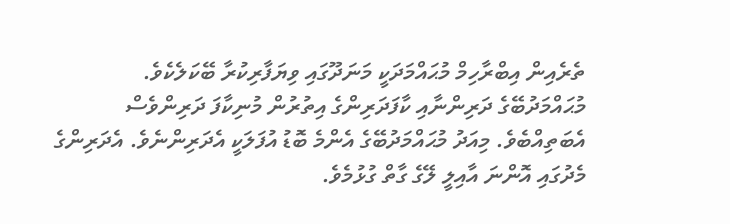ތެރެއިން އިބްރާހިމް މުޙައްމަދަކީ މަނަދޫގައި ވިޔަފާރިކުރާ ބޭކަލެކެވެ.
މުޙައްމަދުބޭގެ ދަރިންނާއި ކާފަދަރިންގެ އިތުރުން މުނިކާފަ ދަރިންވެސް އެބަތިއްބެވެ. މިއަދު މުޙައްމަދުބޭގެ އެންމެ ބޮޑު އުފަލަކީ އެދަރިންނެވެ. އެދަރިންގެ މެދުގައި އޮންނަ އާއިލީ ލޭގެ ގާތް ގުޅުމެވެ.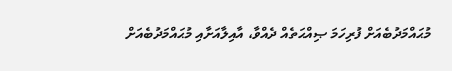މުޙައްމަދުބެއަށް ފުރިހަމަ ޞިއްޙަތެއް ދެއްވާ، އާއިލާއަށާއި މުޙައްމަދުބެއަށް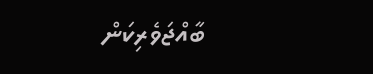ބާއްޖަވެރިކަން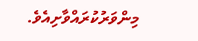މިންވަރުކުރައްވާށިއެވެ.